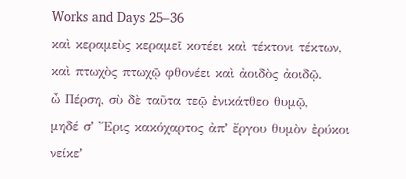Works and Days 25–36
καὶ κεραμεὺς κεραμεῖ κοτέει καὶ τέκτονι τέκτων,
καὶ πτωχὸς πτωχῷ φθονέει καὶ ἀοιδὸς ἀοιδῷ.
ὦ Πέρση, σὺ δὲ ταῦτα τεῷ ἐνικάτθεο θυμῷ,
μηδέ σʼ Ἔρις κακόχαρτος ἀπʼ ἔργου θυμὸν ἐρύκοι
νείκεʼ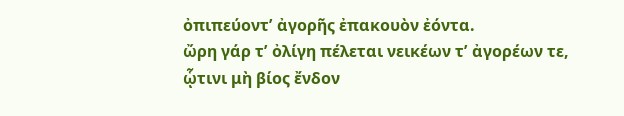ὀπιπεύοντʼ ἀγορῆς ἐπακουὸν ἐόντα.
ὤρη γάρ τʼ ὀλίγη πέλεται νεικέων τʼ ἀγορέων τε,
ᾧτινι μὴ βίος ἔνδον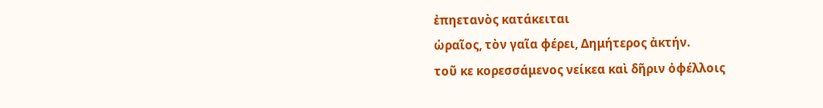ἐπηετανὸς κατάκειται
ὡραῖος, τὸν γαῖα φέρει, Δημήτερος ἀκτήν.
τοῦ κε κορεσσάμενος νείκεα καὶ δῆριν ὀφέλλοις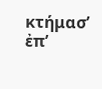κτήμασʼ ἐπʼ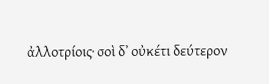ἀλλοτρίοις· σοὶ δʼ οὐκέτι δεύτερον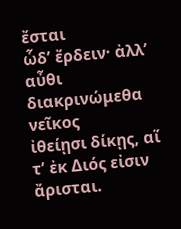ἔσται
ὧδʼ ἔρδειν· ἀλλʼ αὖθι διακρινώμεθα νεῖκος
ἰθείῃσι δίκῃς, αἵ τʼ ἐκ Διός εἰσιν ἄρισται.